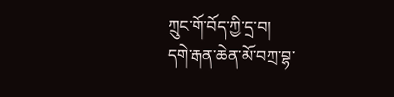ཀྲུང་གོ་བོད་ཀྱི་དྲ་བ།
དགེ་རྒན་ཆེན་མོ་བཀྲ་བྷ་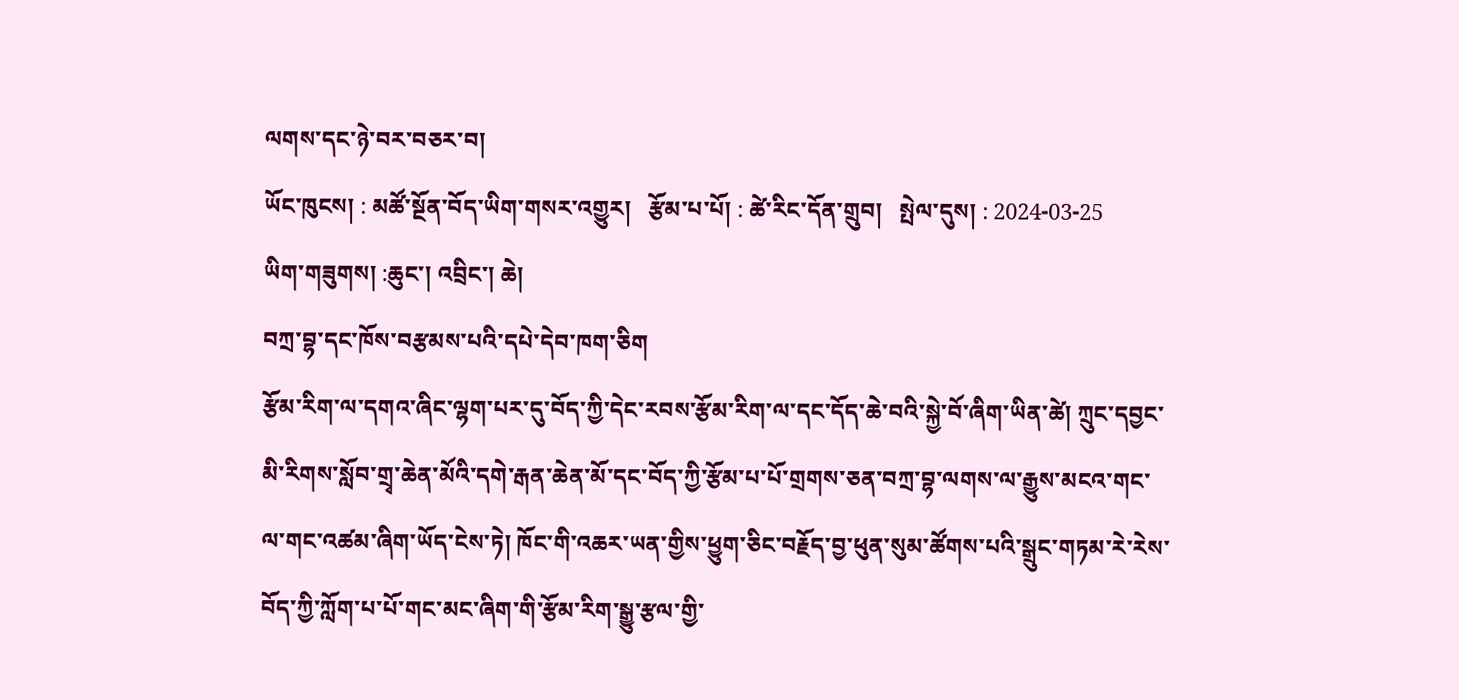ལགས་དང་ཉེ་བར་བཅར་བ།
ཡོང་ཁུངས། : མཚོ་སྔོན་བོད་ཡིག་གསར་འགྱུར།   རྩོམ་པ་པོ། : ཚེ་རིང་དོན་གྲུབ།   སྤེལ་དུས། : 2024-03-25
ཡིག་གཟུགས། :ཆུང་། འབྲིང་། ཆེ།
བཀྲ་བྷ་དང་ཁོས་བརྩམས་པའི་དཔེ་དེབ་ཁག་ཅིག
རྩོམ་རིག་ལ་དགའ་ཞིང་ལྷག་པར་དུ་བོད་ཀྱི་དེང་རབས་རྩོམ་རིག་ལ་དང་དོད་ཆེ་བའི་སྐྱེ་བོ་ཞིག་ཡིན་ཚེ། ཀྲུང་དབྱང་མི་རིགས་སློབ་གྲྭ་ཆེན་མོའི་དགེ་རྒན་ཆེན་མོ་དང་བོད་ཀྱི་རྩོམ་པ་པོ་གྲགས་ཅན་བཀྲ་བྷ་ལགས་ལ་རྒྱུས་མངའ་གང་ལ་གང་འཚམ་ཞིག་ཡོད་ངེས་ཏེ། ཁོང་གི་འཆར་ཡན་གྱིས་ཕྱུག་ཅིང་བརྗོད་བྱ་ཕུན་སུམ་ཚོགས་པའི་སྒྲུང་གཏམ་རེ་རེས་བོད་ཀྱི་ཀློག་པ་པོ་གང་མང་ཞིག་གི་རྩོམ་རིག་སྒྱུ་རྩལ་གྱི་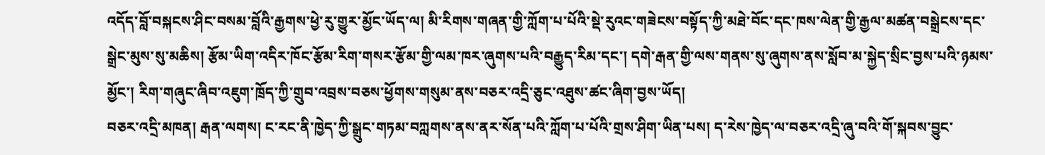འདོད་བློ་བསྐངས་ཤིང་བསམ་བློའི་རྒྱགས་ཕྱེ་རུ་གྱུར་མྱོང་ཡོད་ལ། མི་རིགས་གཞན་གྱི་ཀློག་པ་པོའི་སྡེ་རུའང་གཟེངས་བསྟོད་ཀྱི་མཐེ་བོང་དང་ཁས་ལེན་གྱི་རྒྱལ་མཚན་བསྒྲེངས་དང་སྒྲེང་མུས་སུ་མཆིས། རྩོམ་ཡིག་འདིར་ཁོང་རྩོམ་རིག་གསར་རྩོམ་གྱི་ལམ་ཁར་ཞུགས་པའི་བརྒྱུད་རིམ་དང་། དགེ་རྒན་གྱི་ལས་གནས་སུ་ཞུགས་ནས་སློབ་མ་སྐྱེད་སྲིང་བྱས་པའི་ཉམས་མྱོང་། རིག་གཞུང་ཞིབ་འཇུག་ཁྲོད་ཀྱི་གྲུབ་འབྲས་བཅས་ཕྱོགས་གསུམ་ནས་བཅར་འདྲི་ཅུང་འཐུས་ཚང་ཞིག་བྱས་ཡོད།
བཅར་འདྲི་མཁན། རྒན་ལགས། ང་རང་ནི་ཁྱེད་ཀྱི་སྒྲུང་གཏམ་བཀླགས་ནས་ནར་སོན་པའི་ཀློག་པ་པོའི་གྲས་ཤིག་ཡིན་པས། ད་རེས་ཁྱེད་ལ་བཅར་འདྲི་ཞུ་བའི་གོ་སྐབས་བྱུང་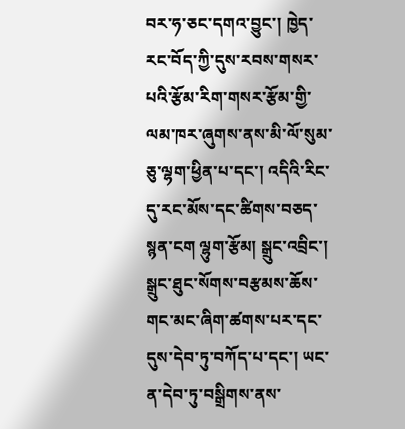བར་ཧ་ཅང་དགའ་བྱུང་། ཁྱེད་རང་བོད་ཀྱི་དུས་རབས་གསར་པའི་རྩོམ་རིག་གསར་རྩོམ་གྱི་ལམ་ཁར་ཞུགས་ནས་མི་ལོ་སུམ་ཅུ་ལྷག་ཕྱིན་པ་དང་། འདིའི་རིང་དུ་རང་མོས་དང་ཚིགས་བཅད་སྙན་ངག ལྷུག་རྩོམ། སྒྲུང་འབྲིང་། སྒྲུང་ཐུང་སོགས་བརྩམས་ཆོས་གང་མང་ཞིག་ཚགས་པར་དང་དུས་དེབ་ཏུ་བཀོད་པ་དང་། ཡང་ན་དེབ་ཏུ་བསྒྲིགས་ནས་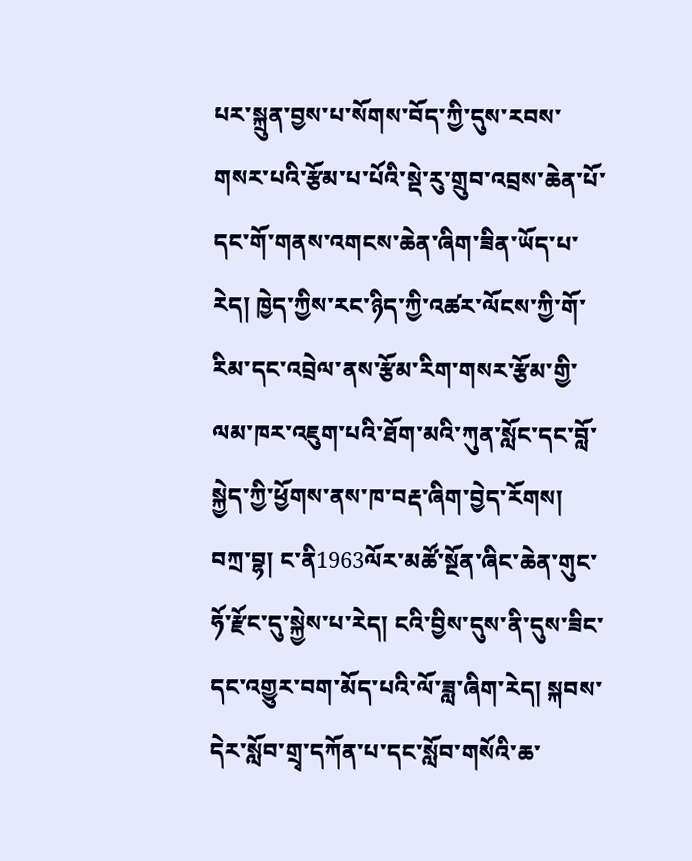པར་སྐྲུན་བྱས་པ་སོགས་བོད་ཀྱི་དུས་རབས་གསར་པའི་རྩོམ་པ་པོའི་སྡེ་རུ་གྲུབ་འབྲས་ཆེན་པོ་དང་གོ་གནས་འགངས་ཆེན་ཞིག་ཟིན་ཡོད་པ་རེད། ཁྱེད་ཀྱིས་རང་ཉིད་ཀྱི་འཚར་ལོངས་ཀྱི་གོ་རིམ་དང་འབྲེལ་ནས་རྩོམ་རིག་གསར་རྩོམ་གྱི་ལམ་ཁར་འཇུག་པའི་ཐོག་མའི་ཀུན་སློང་དང་བློ་སྐྱེད་ཀྱི་ཕྱོགས་ནས་ཁ་བརྡ་ཞིག་བྱེད་རོགས།
བཀྲ་བྷ། ང་ནི1963ལོར་མཚོ་སྔོན་ཞིང་ཆེན་གུང་ཧོ་རྫོང་དུ་སྐྱེས་པ་རེད། ངའི་བྱིས་དུས་ནི་དུས་ཟིང་དང་འགྱུར་བག་མོད་པའི་ལོ་ཟླ་ཞིག་རེད། སྐབས་དེར་སློབ་གྲྭ་དཀོན་པ་དང་སློབ་གསོའི་ཆ་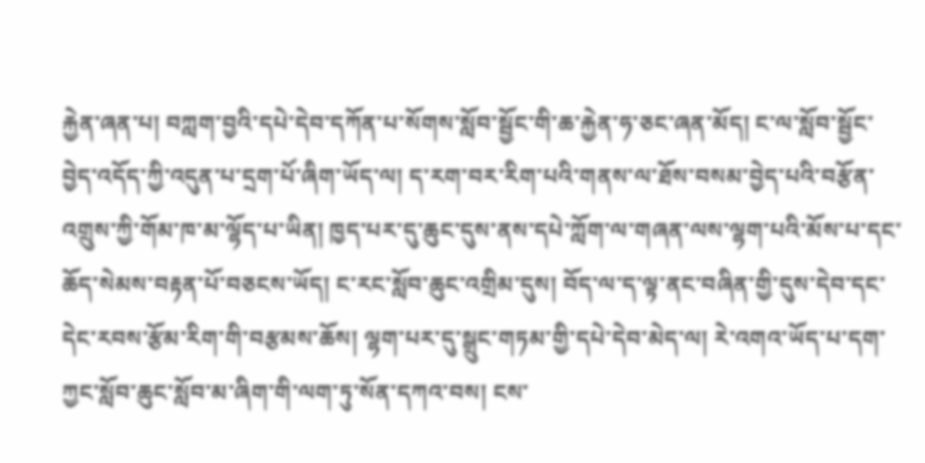རྐྱེན་ཞན་པ། བཀླག་བྱའི་དཔེ་དེབ་དཀོན་པ་སོགས་སློབ་སྦྱོང་གི་ཆ་རྐྱེན་ཧ་ཅང་ཞན་མོད། ང་ལ་སློབ་སྦྱོང་བྱེད་འདོད་ཀྱི་འདུན་པ་དྲག་པོ་ཞིག་ཡོད་ལ། ད་རག་བར་རིག་པའི་གནས་ལ་ཐོས་བསམ་བྱེད་པའི་བརྩོན་འགྲུས་ཀྱི་གོམ་ཁ་མ་ལྷོད་པ་ཡིན། ཁྱད་པར་དུ་ཆུང་དུས་ནས་དཔེ་ཀློག་ལ་གཞན་ལས་ལྷག་པའི་མོས་པ་དང་ཆོད་སེམས་བརྟན་པོ་བཅངས་ཡོད། ང་རང་སློབ་ཆུང་འགྲིམ་དུས། བོད་ལ་ད་ལྟ་ནང་བཞིན་གྱི་དུས་དེབ་དང་དེང་རབས་རྩོམ་རིག་གི་བརྩམས་ཆོས། ལྷག་པར་དུ་སྒྲུང་གཏམ་གྱི་དཔེ་དེབ་མེད་ལ། རེ་འགའ་ཡོད་པ་དག་ཀྱང་སློབ་ཆུང་སློབ་མ་ཞིག་གི་ལག་ཏུ་སོན་དཀའ་བས། ངས་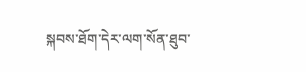སྐབས་ཐོག་དེར་ལག་སོན་ཐུབ་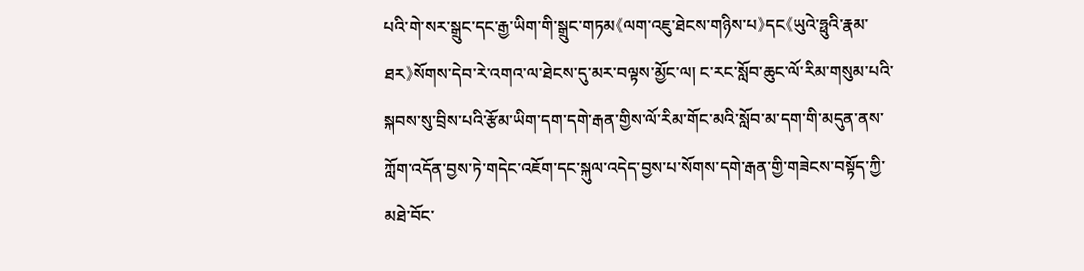པའི་གེ་སར་སྒྲུང་དང་རྒྱ་ཡིག་གི་སྒྲུང་གཏམ《ལག་འཇུ་ཐེངས་གཉིས་པ》དང《ཡུའེ་ཧྥུའི་རྣམ་ཐར》སོགས་དེབ་རེ་འགའ་ལ་ཐེངས་དུ་མར་བལྟས་མྱོང་ལ། ང་རང་སློབ་ཆུང་ལོ་རིམ་གསུམ་པའི་སྐབས་སུ་བྲིས་པའི་རྩོམ་ཡིག་དག་དགེ་རྒན་གྱིས་ལོ་རིམ་གོང་མའི་སློབ་མ་དག་གི་མདུན་ནས་ཀློག་འདོན་བྱས་ཏེ་གདེང་འཇོག་དང་སྐུལ་འདེད་བྱས་པ་སོགས་དགེ་རྒན་གྱི་གཟེངས་བསྟོད་ཀྱི་མཐེ་བོང་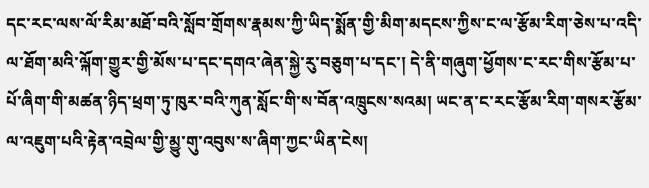དང་རང་ལས་ལོ་རིམ་མཐོ་བའི་སློབ་གྲོགས་རྣམས་ཀྱི་ཡིད་སྨོན་གྱི་མིག་མདངས་ཀྱིས་ང་ལ་རྩོམ་རིག་ཅེས་པ་འདི་ལ་ཐོག་མའི་ལྐོག་གྱུར་གྱི་མོས་པ་དང་དགའ་ཞེན་སྐྱེ་རུ་བཅུག་པ་དང་། དེ་ནི་གཞུག་ཕྱོགས་ང་རང་གིས་རྩོམ་པ་པོ་ཞིག་གི་མཚན་ཉིད་ཕྲག་ཏུ་ཁུར་བའི་ཀུན་སློང་གི་ས་བོན་འཁྲུངས་སའམ། ཡང་ན་ང་རང་རྩོམ་རིག་གསར་རྩོམ་ལ་འཇུག་པའི་རྟེན་འབྲེལ་གྱི་མྱུ་གུ་འབུས་ས་ཞིག་ཀྱང་ཡིན་ངེས།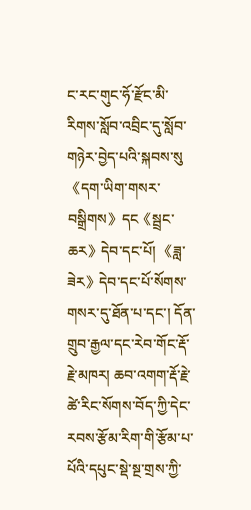ང་རང་གུང་ཧོ་རྫོང་མི་རིགས་སློབ་འབྲིང་དུ་སློབ་གཉེར་བྱེད་པའི་སྐབས་སུ《དག་ཡིག་གསར་བསྒྲིགས》དང《སྦྲང་ཆར》དེབ་དང་པོ། 《ཟླ་ཟེར》དེབ་དང་པོ་སོགས་གསར་དུ་ཐོན་པ་དང་། དོན་གྲུབ་རྒྱལ་དང་རེབ་གོང་རྡོ་རྗེ་མཁར། ཆབ་འགག་རྡོ་རྗེ་ཚེ་རིང་སོགས་བོད་ཀྱི་དེང་རབས་རྩོམ་རིག་གི་རྩོམ་པ་པོའི་དཔུང་སྡེ་སྔ་གྲས་ཀྱི་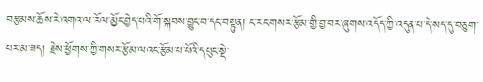བརྩམས་ཆོས་རེ་འགའ་ལ་རོལ་མྱོང་བྱེད་པའི་གོ་སྐབས་བྱུང་བ་དང་བསྟུན། ང་རང་གསར་རྩོམ་གྱི་བྱ་བར་ཞུགས་འདོད་ཀྱི་འདུན་པ་དེ་སད་དུ་བཅུག་པར་མ་ཟད། རྗེས་ཕྱོགས་ཀྱི་གསར་རྩོམ་ལའང་རྩོམ་པ་པོའི་དཔུང་སྡེ་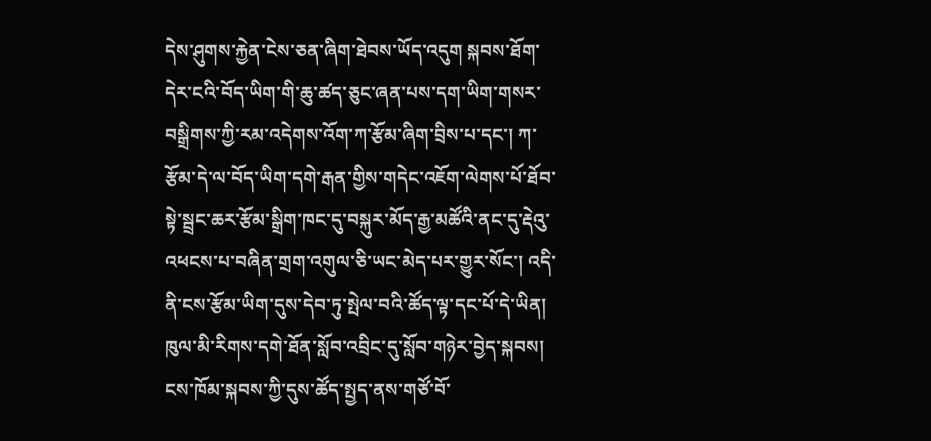དེས་ཤུགས་རྐྱེན་ངེས་ཅན་ཞིག་ཐེབས་ཡོད་འདུག སྐབས་ཐོག་དེར་ངའི་བོད་ཡིག་གི་ཆུ་ཚད་ཅུང་ཞན་པས་དག་ཡིག་གསར་བསྒྲིགས་ཀྱི་རམ་འདེགས་འོག་ཀ་རྩོམ་ཞིག་བྲིས་པ་དང་། ཀ་རྩོམ་དེ་ལ་བོད་ཡིག་དགེ་རྒན་གྱིས་གདེང་འཇོག་ལེགས་པོ་ཐོབ་སྟེ་སྦྲང་ཆར་རྩོམ་སྒྲིག་ཁང་དུ་བསྐུར་མོད་རྒྱ་མཚོའི་ནང་དུ་རྡེའུ་འཕངས་པ་བཞིན་གྲག་འགུལ་ཅི་ཡང་མེད་པར་གྱུར་སོང་། འདི་ནི་ངས་རྩོམ་ཡིག་དུས་དེབ་ཏུ་སྤེལ་བའི་ཚོད་ལྟ་དང་པོ་དེ་ཡིན།
ཁུལ་མི་རིགས་དགེ་ཐོན་སློབ་འབྲིང་དུ་སློབ་གཉེར་བྱེད་སྐབས། ངས་ཁོམ་སྐབས་ཀྱི་དུས་ཚོད་སྤྱད་ནས་གཙོ་བོ་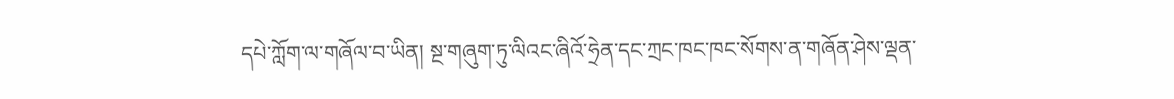དཔེ་ཀློག་ལ་གཞོལ་བ་ཡིན། སྔ་གཞུག་ཏུ་ལིའང་ཞིའོ་ཧྲེན་དང་ཀྲང་ཁང་ཁང་སོགས་ན་གཞོན་ཤེས་ལྡན་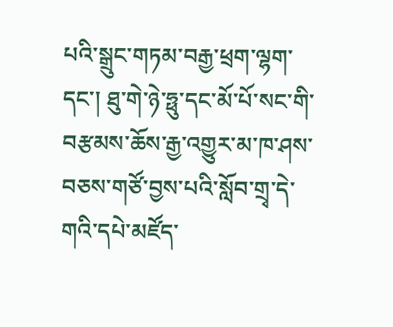པའི་སྒྲུང་གཏམ་བརྒྱ་ཕྲག་ལྷག་དང་། ཐུ་གེ་ཉེ་ཧྥུ་དང་མོ་པོ་སང་གི་བརྩམས་ཆོས་རྒྱ་འགྱུར་མ་ཁ་ཤས་བཅས་གཙོ་བྱས་པའི་སློབ་གྲྭ་དེ་གའི་དཔེ་མཛོད་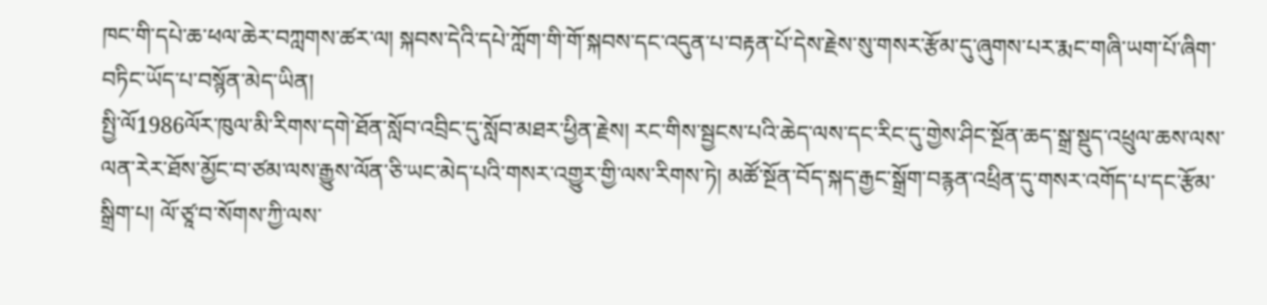ཁང་གི་དཔེ་ཆ་ཕལ་ཆེར་བཀླགས་ཚར་ལ། སྐབས་དེའི་དཔེ་ཀློག་གི་གོ་སྐབས་དང་འདུན་པ་བརྟན་པོ་དེས་རྗེས་སུ་གསར་རྩོམ་དུ་ཞུགས་པར་རྨང་གཞི་ཡག་པོ་ཞིག་བཏིང་ཡོད་པ་བསྙོན་མེད་ཡིན།
སྤྱི་ལོ1986ལོར་ཁུལ་མི་རིགས་དགེ་ཐོན་སློབ་འབྲིང་དུ་སློབ་མཐར་ཕྱིན་རྗེས། རང་གིས་སྦྱངས་པའི་ཆེད་ལས་དང་རིང་དུ་གྱེས་ཤིང་སྔོན་ཆད་སྒྲ་སྡུད་འཕྲུལ་ཆས་ལས་ལན་རེར་ཐོས་མྱོང་བ་ཙམ་ལས་རྒྱུས་ལོན་ཅི་ཡང་མེད་པའི་གསར་འགྱུར་གྱི་ལས་རིགས་ཏེ། མཚོ་སྔོན་བོད་སྐད་རྒྱང་སྒྲོག་བརྙན་འཕྲིན་དུ་གསར་འགོད་པ་དང་རྩོམ་སྒྲིག་པ། ལོ་ཙཱ་བ་སོགས་ཀྱི་ལས་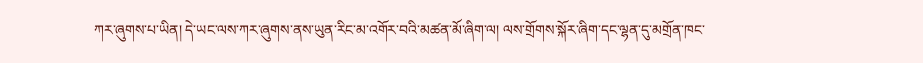ཀར་ཞུགས་པ་ཡིན། དེ་ཡང་ལས་ཀར་ཞུགས་ནས་ཡུན་རིང་མ་འགོར་བའི་མཚན་མོ་ཞིག་ལ། ལས་གྲོགས་སྐོར་ཞིག་དང་ལྷན་དུ་མགྲོན་ཁང་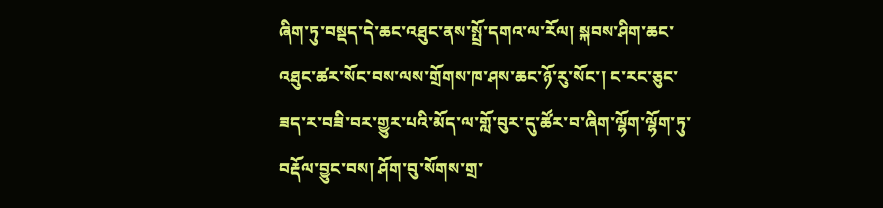ཞིག་ཏུ་བསྡད་དེ་ཆང་འཐུང་ནས་སྤྲོ་དགའ་ལ་རོལ། སྐབས་ཤིག་ཆང་འཐུང་ཚར་སོང་བས་ལས་གྲོགས་ཁ་ཤས་ཆང་ཉོ་རུ་སོང་། ང་རང་ཅུང་ཟད་ར་བཟི་བར་གྱུར་པའི་མོད་ལ་གློ་བུར་དུ་ཚོར་བ་ཞིག་ལྷོག་ལྷོག་ཏུ་བརྡོལ་བྱུང་བས། ཤོག་བུ་སོགས་གྲ་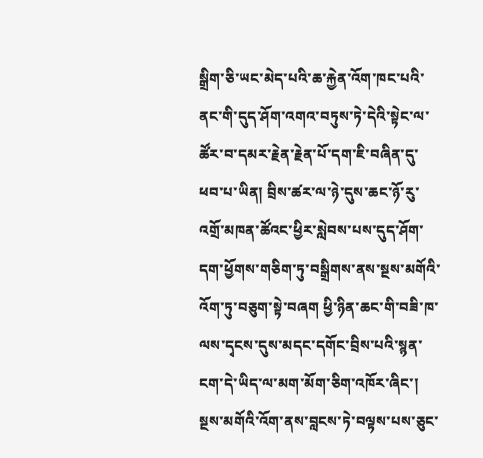སྒྲིག་ཅི་ཡང་མེད་པའི་ཆ་རྐྱེན་འོག་ཁང་པའི་ནང་གི་དུད་ཤོག་འགའ་བཏུས་ཏེ་དེའི་སྟེང་ལ་ཚོར་བ་དམར་རྗེན་རྗེན་པོ་དག་ཇི་བཞིན་དུ་ཕབ་པ་ཡིན། བྲིས་ཚར་ལ་ཉེ་དུས་ཆང་ཉོ་རུ་འགྲོ་མཁན་ཚོའང་ཕྱིར་སླེབས་པས་དུད་ཤོག་དག་ཕྱོགས་གཅིག་ཏུ་བསྒྲིགས་ནས་སྔས་མགོའི་འོག་ཏུ་བཅུག་སྟེ་བཞག ཕྱི་ཉིན་ཆང་གི་བཟི་ཁ་ལས་དྭངས་དུས་མདང་དགོང་བྲིས་པའི་སྙན་ངག་དེ་ཡིད་ལ་མག་མོག་ཅིག་འཁོར་ཞིང་། སྔས་མགོའི་འོག་ནས་བླངས་ཏེ་བལྟས་པས་ཅུང་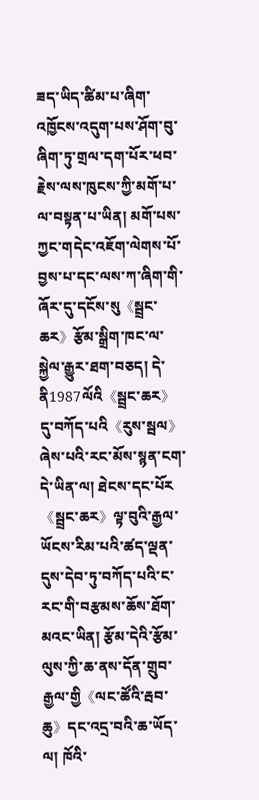ཟད་ཡིད་ཚིམ་པ་ཞིག་འཁྱོངས་འདུག་པས་ཤོག་བུ་ཞིག་ཏུ་གྲལ་དག་པོར་ཕབ་རྗེས་ལས་ཁུངས་ཀྱི་མགོ་པ་ལ་བསྟན་པ་ཡིན། མགོ་པས་ཀྱང་གདེང་འཇོག་ལེགས་པོ་བྱས་པ་དང་ལས་ཀ་ཞིག་གི་ཞོར་དུ་དངོས་སུ《སྦྲང་ཆར》རྩོམ་སྒྲིག་ཁང་ལ་སྐྱེལ་རྒྱུར་ཐག་བཅད། དེ་ནི1987ལོའི《སྦྲང་ཆར》དུ་བཀོད་པའི《རུས་སྦལ》ཞེས་པའི་རང་མོས་སྙན་ངག་དེ་ཡིན་ལ། ཐེངས་དང་པོར《སྦྲང་ཆར》ལྟ་བུའི་རྒྱལ་ཡོངས་རིམ་པའི་ཚད་ལྡན་དུས་དེབ་ཏུ་བཀོད་པའི་ང་རང་གི་བརྩམས་ཆོས་ཐོག་མའང་ཡིན། རྩོམ་དེའི་རྩོམ་ལུས་ཀྱི་ཆ་ནས་དོན་གྲུབ་རྒྱལ་གྱི《ལང་ཚོའི་རྦབ་ཆུ》དང་འདྲ་བའི་ཆ་ཡོད་ལ། ཁོའི་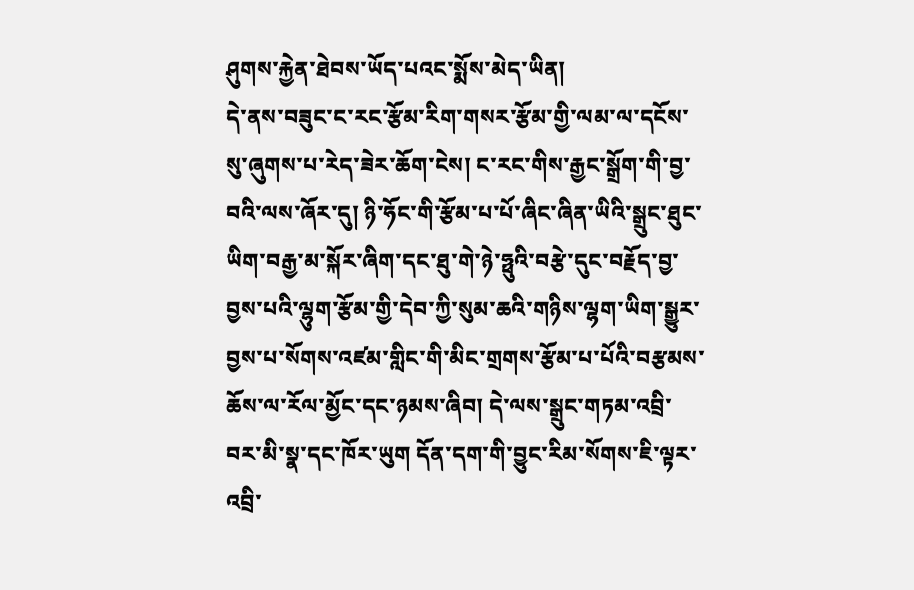ཤུགས་རྐྱེན་ཐེབས་ཡོད་པའང་སྨོས་མེད་ཡིན།
དེ་ནས་བཟུང་ང་རང་རྩོམ་རིག་གསར་རྩོམ་གྱི་ལམ་ལ་དངོས་སུ་ཞུགས་པ་རེད་ཟེར་ཆོག་ངེས། ང་རང་གིས་རྒྱང་སྒྲོག་གི་བྱ་བའི་ལས་ཞོར་དུ། ཉི་ཧོང་གི་རྩོམ་པ་པོ་ཞིང་ཞིན་ཡིའི་སྒྲུང་ཐུང་ཡིག་བརྒྱ་མ་སྐོར་ཞིག་དང་ཐུ་གེ་ཉེ་ཧྥུའི་བརྩེ་དུང་བརྗོད་བྱ་བྱས་པའི་ལྷུག་རྩོམ་གྱི་དེབ་ཀྱི་སུམ་ཆའི་གཉིས་ལྷག་ཡིག་སྒྱུར་བྱས་པ་སོགས་འཛམ་གླིང་གི་མིང་གྲགས་རྩོམ་པ་པོའི་བརྩམས་ཆོས་ལ་རོལ་མྱོང་དང་ཉམས་ཞིབ། དེ་ལས་སྒྲུང་གཏམ་འབྲི་བར་མི་སྣ་དང་ཁོར་ཡུག དོན་དག་གི་བྱུང་རིམ་སོགས་ཇི་ལྟར་འབྲི་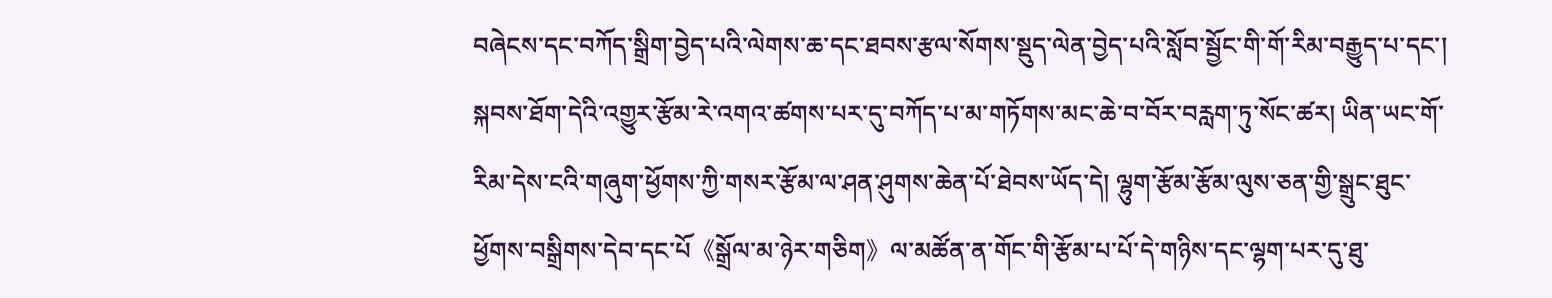བཞེངས་དང་བཀོད་སྒྲིག་བྱེད་པའི་ལེགས་ཆ་དང་ཐབས་རྩལ་སོགས་སྡུད་ལེན་བྱེད་པའི་སློབ་སྦྱོང་གི་གོ་རིམ་བརྒྱུད་པ་དང་། སྐབས་ཐོག་དེའི་འགྱུར་རྩོམ་རེ་འགའ་ཚགས་པར་དུ་བཀོད་པ་མ་གཏོགས་མང་ཆེ་བ་བོར་བརླག་ཏུ་སོང་ཚར། ཡིན་ཡང་གོ་རིམ་དེས་ངའི་གཞུག་ཕྱོགས་ཀྱི་གསར་རྩོམ་ལ་ཤན་ཤུགས་ཆེན་པོ་ཐེབས་ཡོད་དེ། ལྷུག་རྩོམ་རྩོམ་ལུས་ཅན་གྱི་སྒྲུང་ཐུང་ཕྱོགས་བསྒྲིགས་དེབ་དང་པོ《སྒྲོལ་མ་ཉེར་གཅིག》ལ་མཚོན་ན་གོང་གི་རྩོམ་པ་པོ་དེ་གཉིས་དང་ལྷག་པར་དུ་ཐུ་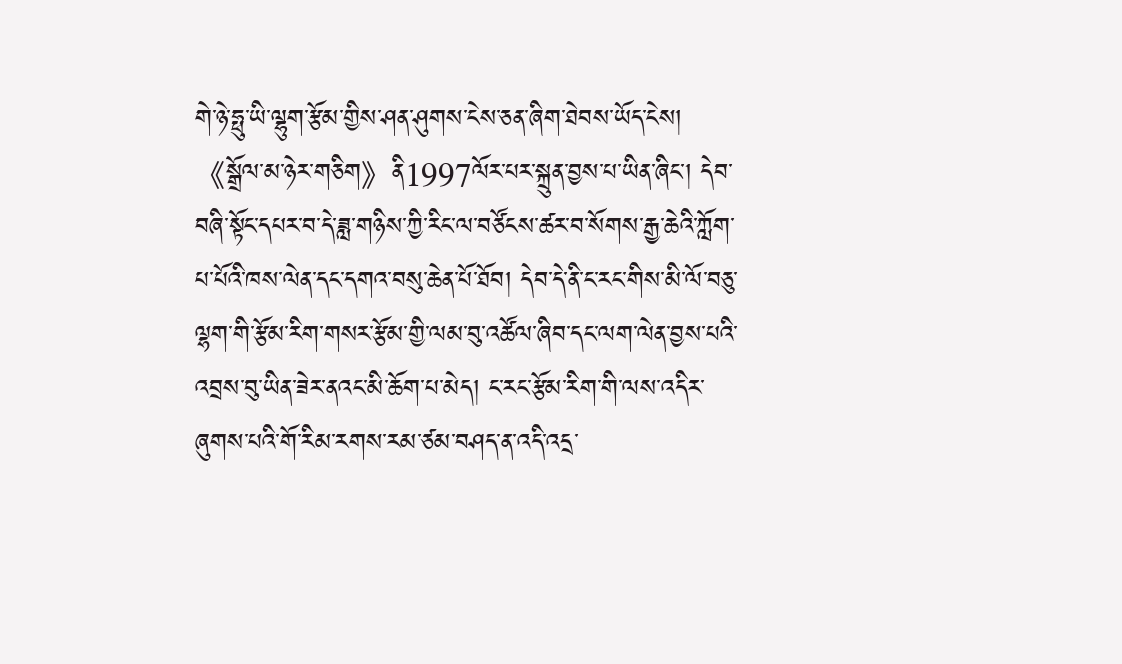གེ་ཉེ་ཧྥུ་ཡི་ལྷུག་རྩོམ་གྱིས་ཤན་ཤུགས་ངེས་ཅན་ཞིག་ཐེབས་ཡོད་ངེས། 《སྒྲོལ་མ་ཉེར་གཅིག》ནི1997ལོར་པར་སྐྲུན་བྱས་པ་ཡིན་ཞིང་། དེབ་བཞི་སྟོང་དཔར་བ་དེ་ཟླ་གཉིས་ཀྱི་རིང་ལ་བཙོངས་ཚར་བ་སོགས་རྒྱ་ཆེའི་ཀློག་པ་པོའི་ཁས་ལེན་དང་དགའ་བསུ་ཆེན་པོ་ཐོབ། དེབ་དེ་ནི་ང་རང་གིས་མི་ལོ་བཅུ་ལྷག་གི་རྩོམ་རིག་གསར་རྩོམ་གྱི་ལམ་བུ་འཚོལ་ཞིབ་དང་ལག་ལེན་བྱས་པའི་འབྲས་བུ་ཡིན་ཟེར་ནའང་མི་ཆོག་པ་མེད། ང་རང་རྩོམ་རིག་གི་ལས་འདིར་ཞུགས་པའི་གོ་རིམ་རགས་རམ་ཙམ་བཤད་ན་འདི་འདྲ་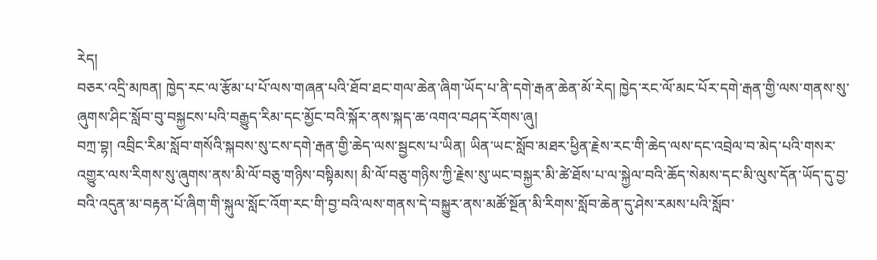རེད།
བཅར་འདྲི་མཁན། ཁྱེད་རང་ལ་རྩོམ་པ་པོ་ལས་གཞན་པའི་ཐོབ་ཐང་གལ་ཆེན་ཞིག་ཡོད་པ་ནི་དགེ་རྒན་ཆེན་མོ་རེད། ཁྱེད་རང་ལོ་མང་པོར་དགེ་རྒན་གྱི་ལས་གནས་སུ་ཞུགས་ཤིང་སློབ་བུ་བསྐྱངས་པའི་བརྒྱུད་རིམ་དང་མྱོང་བའི་སྐོར་ནས་སྐད་ཆ་འགའ་བཤད་རོགས་ཞུ།
བཀྲ་བྷ། འབྲིང་རིམ་སློབ་གསོའི་སྐབས་སུ་ངས་དགེ་རྒན་གྱི་ཆེད་ལས་སྦྱངས་པ་ཡིན། ཡིན་ཡང་སློབ་མཐར་ཕྱིན་རྗེས་རང་གི་ཆེད་ལས་དང་འབྲེལ་བ་མེད་པའི་གསར་འགྱུར་ལས་རིགས་སུ་ཞུགས་ནས་མི་ལོ་བཅུ་གཉིས་བསྟིམས། མི་ལོ་བཅུ་གཉིས་ཀྱི་རྗེས་སུ་ཡང་བསྐྱར་མི་ཚེ་ཐོས་པ་ལ་སྐྱེལ་བའི་ཆོད་སེམས་དང་མི་ལུས་དོན་ཡོད་དུ་བྱ་བའི་འདུན་མ་བརྟན་པོ་ཞིག་གི་སྐུལ་སློང་འོག་རང་གི་བྱ་བའི་ལས་གནས་དེ་བསྐྱུར་ནས་མཚོ་སྔོན་མི་རིགས་སློབ་ཆེན་དུ་ཤེས་རམས་པའི་སློབ་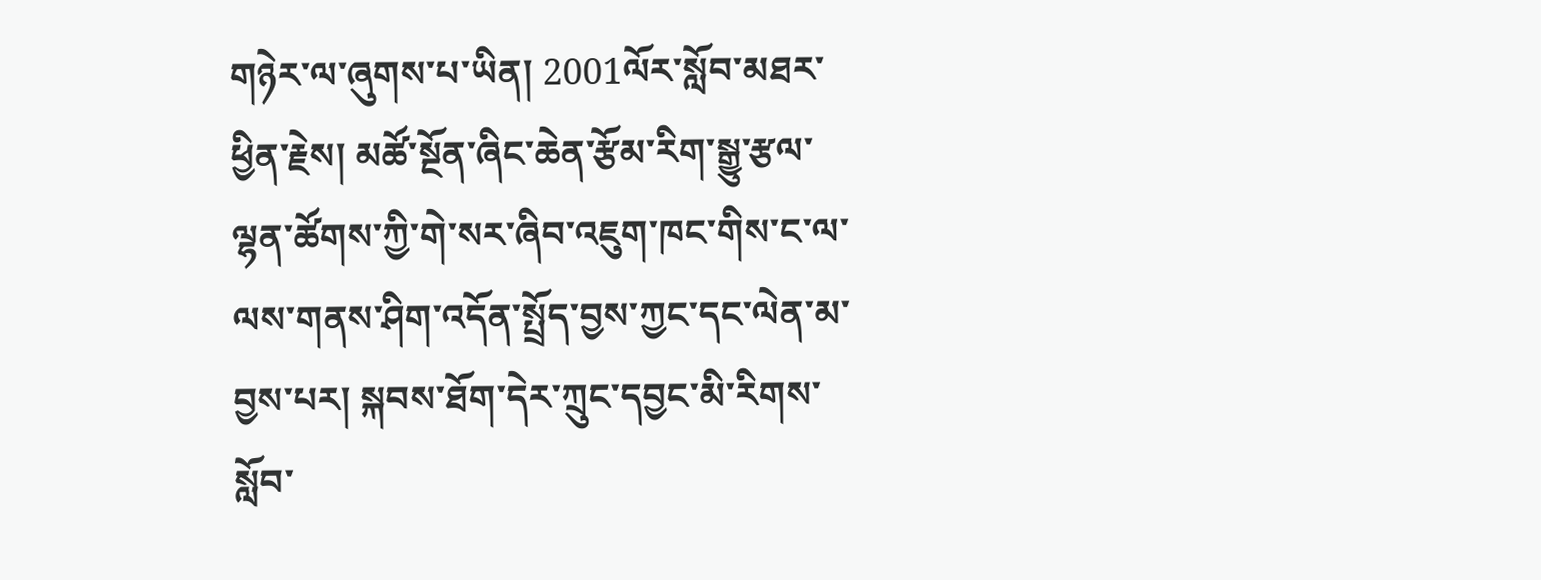གཉེར་ལ་ཞུགས་པ་ཡིན། 2001ལོར་སློབ་མཐར་ཕྱིན་རྗེས། མཚོ་སྔོན་ཞིང་ཆེན་རྩོམ་རིག་སྒྱུ་རྩལ་ལྷན་ཚོགས་ཀྱི་གེ་སར་ཞིབ་འཇུག་ཁང་གིས་ང་ལ་ལས་གནས་ཤིག་འདོན་སྤྲོད་བྱས་ཀྱང་དང་ལེན་མ་བྱས་པར། སྐབས་ཐོག་དེར་ཀྲུང་དབྱང་མི་རིགས་སློབ་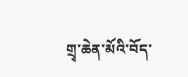གྲྭ་ཆེན་མོའི་བོད་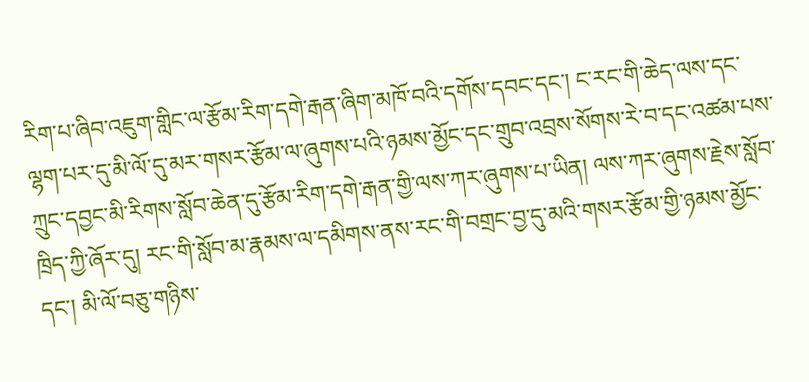རིག་པ་ཞིབ་འཇུག་གླིང་ལ་རྩོམ་རིག་དགེ་རྒན་ཞིག་མཁོ་བའི་དགོས་དབང་དང་། ང་རང་གི་ཆེད་ལས་དང་ལྷག་པར་དུ་མི་ལོ་དུ་མར་གསར་རྩོམ་ལ་ཞུགས་པའི་ཉམས་མྱོང་དང་གྲུབ་འབྲས་སོགས་རེ་བ་དང་འཚམ་པས་ཀྲུང་དབྱང་མི་རིགས་སློབ་ཆེན་དུ་རྩོམ་རིག་དགེ་རྒན་གྱི་ལས་ཀར་ཞུགས་པ་ཡིན། ལས་ཀར་ཞུགས་རྗེས་སློབ་ཁྲིད་ཀྱི་ཞོར་དུ། རང་གི་སློབ་མ་རྣམས་ལ་དམིགས་ནས་རང་གི་བགྲང་བྱ་དུ་མའི་གསར་རྩོམ་གྱི་ཉམས་མྱོང་དང་། མི་ལོ་བཅུ་གཉིས་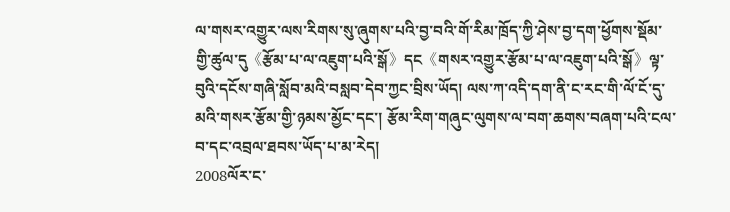ལ་གསར་འགྱུར་ལས་རིགས་སུ་ཞུགས་པའི་བྱ་བའི་གོ་རིམ་ཁྲོད་ཀྱི་ཤེས་བྱ་དག་ཕྱོགས་སྡོམ་གྱི་ཚུལ་དུ《རྩོམ་པ་ལ་འཇུག་པའི་སྒོ》དང《གསར་འགྱུར་རྩོམ་པ་ལ་འཇུག་པའི་སྒོ》ལྟ་བུའི་དངོས་གཞི་སློབ་མའི་བསླབ་དེབ་ཀྱང་བྲིས་ཡོད། ལས་ཀ་འདི་དག་ནི་ང་རང་གི་ལོ་ངོ་དུ་མའི་གསར་རྩོམ་གྱི་ཉམས་མྱོང་དང་། རྩོམ་རིག་གཞུང་ལུགས་ལ་བག་ཆགས་བཞག་པའི་ངལ་བ་དང་འབྲལ་ཐབས་ཡོད་པ་མ་རེད།
2008ལོར་ང་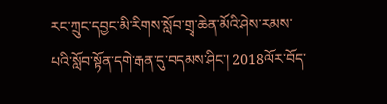རང་ཀྲུང་དབྱང་མི་རིགས་སློབ་གྲྭ་ཆེན་མོའི་ཤེས་རམས་པའི་སློབ་སྟོན་དགེ་རྒན་དུ་བདམས་ཤིང་། 2018ལོར་བོད་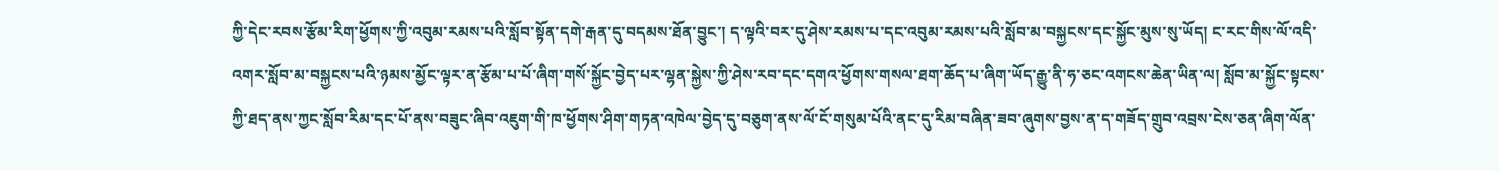ཀྱི་དེང་རབས་རྩོམ་རིག་ཕྱོགས་ཀྱི་འབུམ་རམས་པའི་སློབ་སྟོན་དགེ་རྒན་དུ་བདམས་ཐོན་བྱུང་། ད་ལྟའི་བར་དུ་ཤེས་རམས་པ་དང་འབུམ་རམས་པའི་སློབ་མ་བསྐྱངས་དང་སྐྱོང་མུས་སུ་ཡོད། ང་རང་གིས་ལོ་འདི་འགར་སློབ་མ་བསྐྱངས་པའི་ཉམས་མྱོང་ལྟར་ན་རྩོམ་པ་པོ་ཞིག་གསོ་སྐྱོང་བྱེད་པར་ལྷན་སྐྱེས་ཀྱི་ཤེས་རབ་དང་དགའ་ཕྱོགས་གསལ་ཐག་ཆོད་པ་ཞིག་ཡོད་རྒྱུ་ནི་ཧ་ཅང་འགངས་ཆེན་ཡིན་ལ། སློབ་མ་སྐྱོང་སྟངས་ཀྱི་ཐད་ནས་ཀྱང་སློབ་རིམ་དང་པོ་ནས་བཟུང་ཞིབ་འཇུག་གི་ཁ་ཕྱོགས་ཤིག་གཏན་འཁེལ་བྱེད་དུ་བཅུག་ནས་ལོ་ངོ་གསུམ་པོའི་ནང་དུ་རིམ་བཞིན་ཟབ་ཞུགས་བྱས་ན་ད་གཟོད་གྲུབ་འབྲས་ངེས་ཅན་ཞིག་ལོན་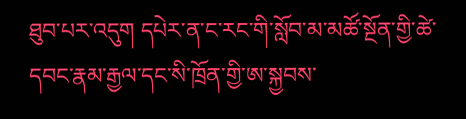ཐུབ་པར་འདུག དཔེར་ན་ང་རང་གི་སློབ་མ་མཚོ་སྔོན་གྱི་ཚེ་དབང་རྣམ་རྒྱལ་དང་སི་ཁྲོན་གྱི་ཨ་སྐྱབས་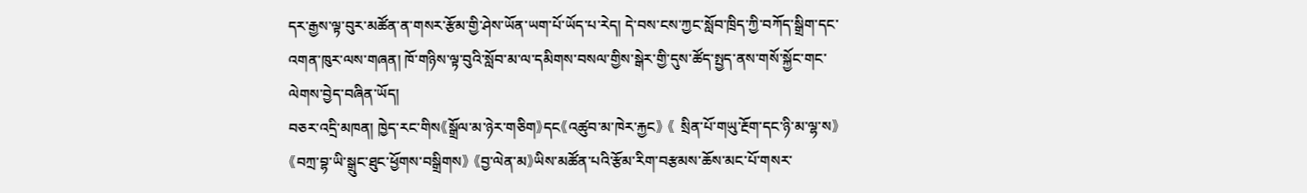དར་རྒྱས་ལྟ་བུར་མཚོན་ན་གསར་རྩོམ་གྱི་ཤེས་ཡོན་ཡག་པོ་ཡོད་པ་རེད། དེ་བས་ངས་ཀྱང་སློབ་ཁྲིད་ཀྱི་བཀོད་སྒྲིག་དང་འགན་ཁུར་ལས་གཞན། ཁོ་གཉིས་ལྟ་བུའི་སློབ་མ་ལ་དམིགས་བསལ་གྱིས་སྒེར་གྱི་དུས་ཚོད་སྤྱད་ནས་གསོ་སྐྱོང་གང་ལེགས་བྱེད་བཞིན་ཡོད།
བཅར་འདྲི་མཁན། ཁྱེད་རང་གིས《སྒྲོལ་མ་ཉེར་གཅིག》དང《འཚུབ་མ་ཁེར་རྐྱང》 《 སྲིན་པོ་གཡུ་རྔོག་དང་ཉི་མ་ལྷ་ས》 《བཀྲ་བྷ་ཡི་སྒྲུང་ཐུང་ཕྱོགས་བསྒྲིགས》 《བྱ་ལེན་མ》ཡིས་མཚོན་པའི་རྩོམ་རིག་བརྩམས་ཆོས་མང་པོ་གསར་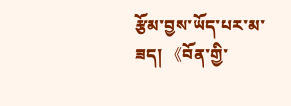རྩོམ་བྱས་ཡོད་པར་མ་ཟད། 《བོན་གྱི་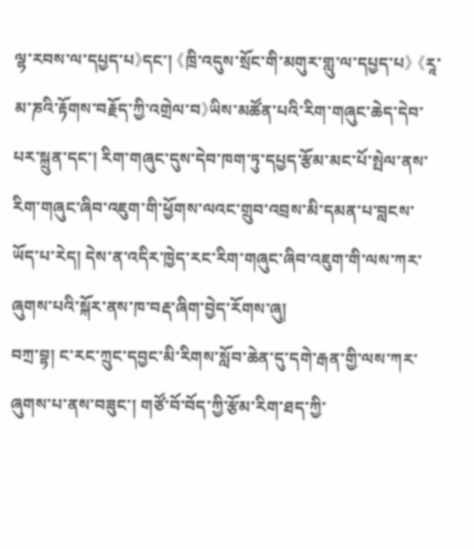ལྷ་རབས་ལ་དཔྱད་པ》དང་། 《ཁྲི་འདུས་སྲོང་གི་མགུར་གླུ་ལ་དཔྱད་པ》 《རཱ་མ་ཎའི་རྟོགས་བརྗོད་ཀྱི་འགྲེལ་བ》ཡིས་མཚོན་པའི་རིག་གཞུང་ཆེད་དེབ་པར་སྐྲུན་དང་། རིག་གཞུང་དུས་དེབ་ཁག་ཏུ་དཔྱད་རྩོམ་མང་པོ་སྤེལ་ནས་རིག་གཞུང་ཞིབ་འཇུག་གི་ཕྱོགས་ལའང་གྲུབ་འབྲས་མི་དམན་པ་བླངས་ཡོད་པ་རེད། དེས་ན་འདིར་ཁྱེད་རང་རིག་གཞུང་ཞིབ་འཇུག་གི་ལས་ཀར་ཞུགས་པའི་སྐོར་ནས་ཁ་བརྡ་ཞིག་བྱེད་རོགས་ཞུ།
བཀྲ་བྷ། ང་རང་ཀྲུང་དབྱང་མི་རིགས་སློབ་ཆེན་དུ་དགེ་རྒན་གྱི་ལས་ཀར་ཞུགས་པ་ནས་བཟུང་། གཙོ་བོ་བོད་ཀྱི་རྩོམ་རིག་ཐད་ཀྱི་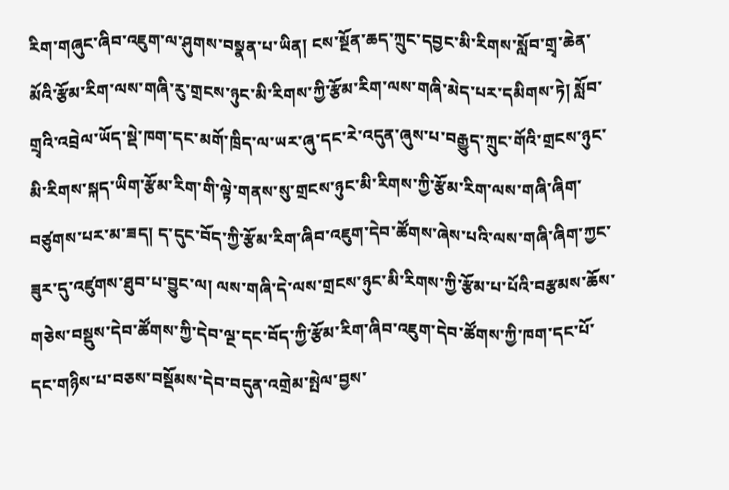རིག་གཞུང་ཞིབ་འཇུག་ལ་ཤུགས་བསྣན་པ་ཡིན། ངས་སྔོན་ཆད་ཀྲུང་དབྱང་མི་རིགས་སློབ་གྲྭ་ཆེན་མོའི་རྩོམ་རིག་ལས་གཞི་རུ་གྲངས་ཉུང་མི་རིགས་ཀྱི་རྩོམ་རིག་ལས་གཞི་མེད་པར་དམིགས་ཏེ། སློབ་གྲྭའི་འབྲེལ་ཡོད་སྡེ་ཁག་དང་མགོ་ཁྲིད་ལ་ཡར་ཞུ་དང་རེ་འདུན་ཞུས་པ་བརྒྱུད་ཀྲུང་གོའི་གྲངས་ཉུང་མི་རིགས་སྐད་ཡིག་རྩོམ་རིག་གི་ལྟེ་གནས་སུ་གྲངས་ཉུང་མི་རིགས་ཀྱི་རྩོམ་རིག་ལས་གཞི་ཞིག་བཙུགས་པར་མ་ཟད། ད་དུང་བོད་ཀྱི་རྩོམ་རིག་ཞིབ་འཇུག་དེབ་ཚོགས་ཞེས་པའི་ལས་གཞི་ཞིག་ཀྱང་ཟུར་དུ་འཛུགས་ཐུབ་པ་བྱུང་ལ། ལས་གཞི་དེ་ལས་གྲངས་ཉུང་མི་རིགས་ཀྱི་རྩོམ་པ་པོའི་བརྩམས་ཆོས་གཅེས་བསྡུས་དེབ་ཚོགས་ཀྱི་དེབ་ལྔ་དང་བོད་ཀྱི་རྩོམ་རིག་ཞིབ་འཇུག་དེབ་ཚོགས་ཀྱི་ཁག་དང་པོ་དང་གཉིས་པ་བཅས་བསྡོམས་དེབ་བདུན་འགྲེམ་སྤེལ་བྱས་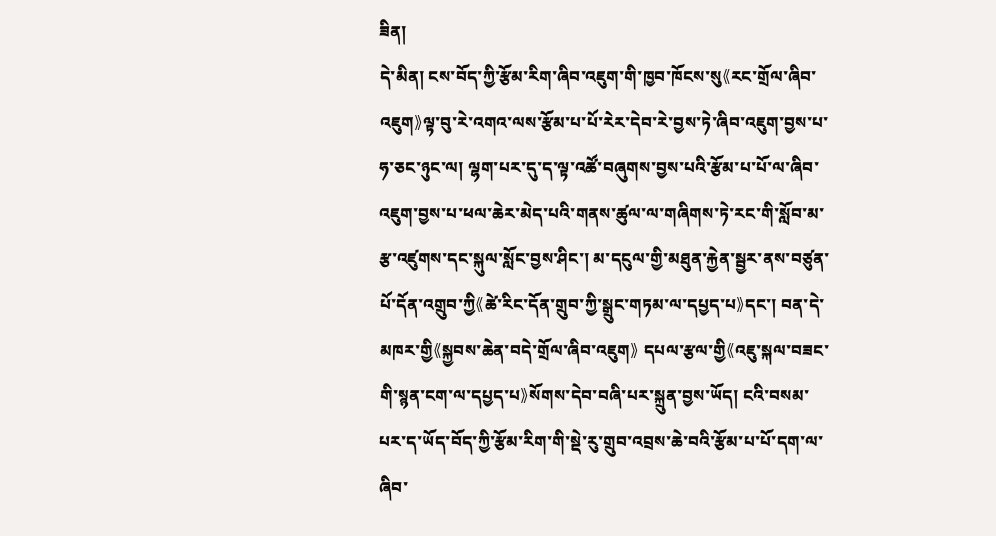ཟིན།
དེ་མིན། ངས་བོད་ཀྱི་རྩོམ་རིག་ཞིབ་འཇུག་གི་ཁྱབ་ཁོངས་སུ《རང་གྲོལ་ཞིབ་འཇུག》ལྟ་བུ་རེ་འགའ་ལས་རྩོམ་པ་པོ་རེར་དེབ་རེ་བྱས་ཏེ་ཞིབ་འཇུག་བྱས་པ་ཧ་ཅང་ཉུང་ལ། ལྷག་པར་དུ་ད་ལྟ་འཚོ་བཞུགས་བྱས་པའི་རྩོམ་པ་པོ་ལ་ཞིབ་འཇུག་བྱས་པ་ཕལ་ཆེར་མེད་པའི་གནས་ཚུལ་ལ་གཞིགས་ཏེ་རང་གི་སློབ་མ་རྩ་འཛུགས་དང་སྐུལ་སློང་བྱས་ཤིང་། མ་དངུལ་གྱི་མཐུན་རྐྱེན་སྦྱར་ནས་བཙུན་པོ་དོན་འགྲུབ་ཀྱི《ཚེ་རིང་དོན་གྲུབ་ཀྱི་སྒྲུང་གཏམ་ལ་དཔྱད་པ》དང་། བན་དེ་མཁར་གྱི《སྐྱབས་ཆེན་བདེ་གྲོལ་ཞིབ་འཇུག》 དཔལ་རྩལ་གྱི《འཇུ་སྐལ་བཟང་གི་སྙན་ངག་ལ་དཔྱད་པ》སོགས་དེབ་བཞི་པར་སྐྲུན་བྱས་ཡོད། ངའི་བསམ་པར་ད་ཡོད་བོད་ཀྱི་རྩོམ་རིག་གི་སྡེ་རུ་གྲུབ་འབྲས་ཆེ་བའི་རྩོམ་པ་པོ་དག་ལ་ཞིབ་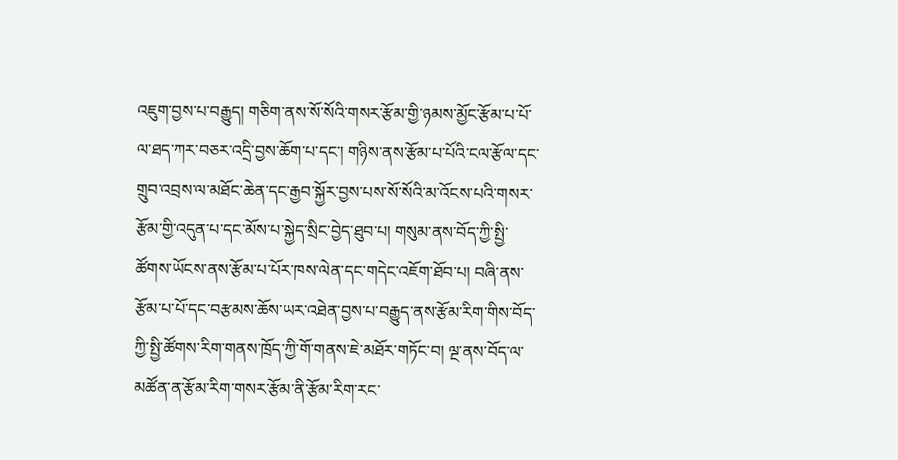འཇུག་བྱས་པ་བརྒྱུད། གཅིག་ནས་སོ་སོའི་གསར་རྩོམ་གྱི་ཉམས་མྱོང་རྩོམ་པ་པོ་ལ་ཐད་ཀར་བཅར་འདྲི་བྱས་ཆོག་པ་དང་། གཉིས་ནས་རྩོམ་པ་པོའི་ངལ་རྩོལ་དང་གྲུབ་འབྲས་ལ་མཐོང་ཆེན་དང་རྒྱབ་སྐྱོར་བྱས་པས་སོ་སོའི་མ་འོངས་པའི་གསར་རྩོམ་གྱི་འདུན་པ་དང་མོས་པ་སྐྱེད་སྲིང་བྱེད་ཐུབ་པ། གསུམ་ནས་བོད་ཀྱི་སྤྱི་ཚོགས་ཡོངས་ནས་རྩོམ་པ་པོར་ཁས་ལེན་དང་གདེང་འཇོག་ཐོབ་པ། བཞི་ནས་རྩོམ་པ་པོ་དང་བརྩམས་ཆོས་ཡར་འཐེན་བྱས་པ་བརྒྱུད་ནས་རྩོམ་རིག་གིས་བོད་ཀྱི་སྤྱི་ཚོགས་རིག་གནས་ཁྲོད་ཀྱི་གོ་གནས་ཇེ་མཐོར་གཏོང་བ། ལྔ་ནས་བོད་ལ་མཚོན་ན་རྩོམ་རིག་གསར་རྩོམ་ནི་རྩོམ་རིག་རང་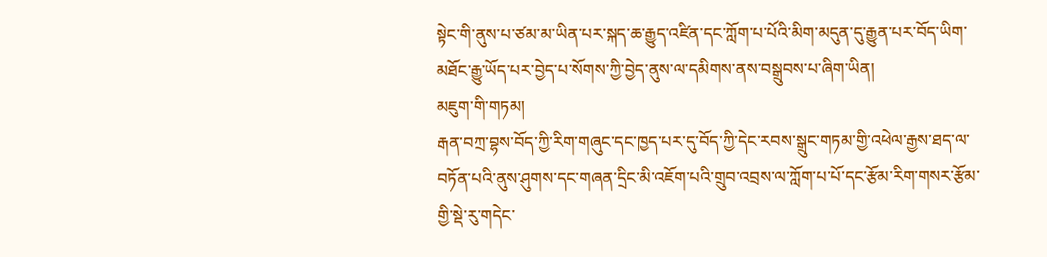སྟེང་གི་ནུས་པ་ཙམ་མ་ཡིན་པར་སྐད་ཆ་རྒྱུད་འཛིན་དང་ཀློག་པ་པོའི་མིག་མདུན་དུ་རྒྱུན་པར་བོད་ཡིག་མཐོང་རྒྱུ་ཡོད་པར་བྱེད་པ་སོགས་ཀྱི་བྱེད་ནུས་ལ་དམིགས་ནས་བསྒྲུབས་པ་ཞིག་ཡིན།
མཇུག་གི་གཏམ།
རྒན་བཀྲ་བྷས་བོད་ཀྱི་རིག་གཞུང་དང་ཁྱད་པར་དུ་བོད་ཀྱི་དེང་རབས་སྒྲུང་གཏམ་གྱི་འཕེལ་རྒྱས་ཐད་ལ་བཏོན་པའི་ནུས་ཤུགས་དང་གཞན་དྲིང་མི་འཇོག་པའི་གྲུབ་འབྲས་ལ་ཀློག་པ་པོ་དང་རྩོམ་རིག་གསར་རྩོམ་གྱི་སྡེ་རུ་གདེང་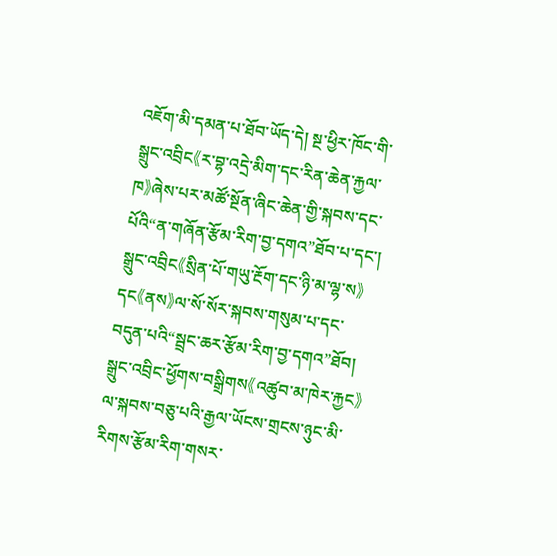འཇོག་མི་དམན་པ་ཐོབ་ཡོད་དེ། སྔ་ཕྱིར་ཁོང་གི་སྒྲུང་འབྲིང《ར་བྷ་འདྲེ་མིག་དང་རིན་ཆེན་རྐྱལ་ཁ》ཞེས་པར་མཚོ་སྔོན་ཞིང་ཆེན་གྱི་སྐབས་དང་པོའི“ན་གཞོན་རྩོམ་རིག་བྱ་དགའ”ཐོབ་པ་དང་། སྒྲུང་འབྲིང《སྲིན་པོ་གཡུ་རྔོག་དང་ཉི་མ་ལྷ་ས》དང《ནས》ལ་སོ་སོར་སྐབས་གསུམ་པ་དང་བདུན་པའི“སྦྲང་ཆར་རྩོམ་རིག་བྱ་དགའ”ཐོབ། སྒྲུང་འབྲིང་ཕྱོགས་བསྒྲིགས《འཚུབ་མ་ཁེར་རྐྱང》ལ་སྐབས་བཅུ་པའི་རྒྱལ་ཡོངས་གྲངས་ཉུང་མི་རིགས་རྩོམ་རིག་གསར་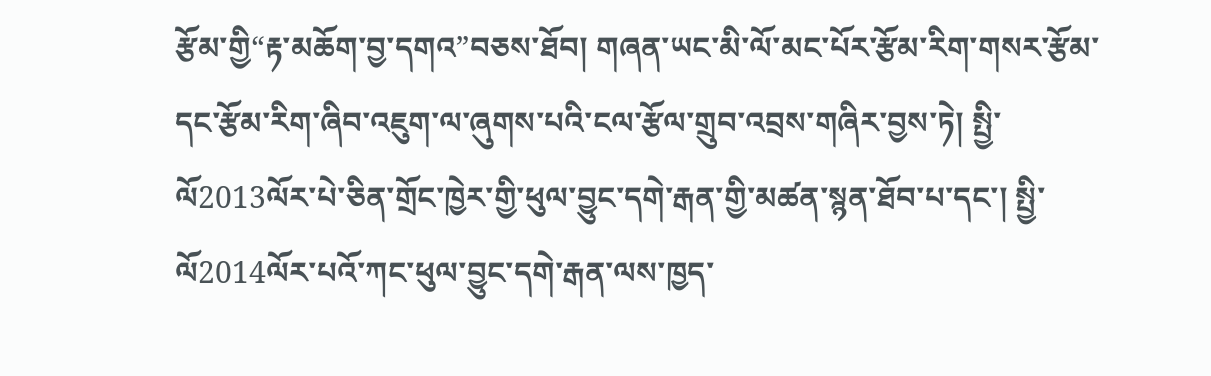རྩོམ་གྱི“རྟ་མཆོག་བྱ་དགའ”བཅས་ཐོབ། གཞན་ཡང་མི་ལོ་མང་པོར་རྩོམ་རིག་གསར་རྩོམ་དང་རྩོམ་རིག་ཞིབ་འཇུག་ལ་ཞུགས་པའི་ངལ་རྩོལ་གྲུབ་འབྲས་གཞིར་བྱས་ཏེ། སྤྱི་ལོ2013ལོར་པེ་ཅིན་གྲོང་ཁྱེར་གྱི་ཕུལ་བྱུང་དགེ་རྒན་གྱི་མཚན་སྙན་ཐོབ་པ་དང་། སྤྱི་ལོ2014ལོར་པའོ་ཀང་ཕུལ་བྱུང་དགེ་རྒན་ལས་ཁྱད་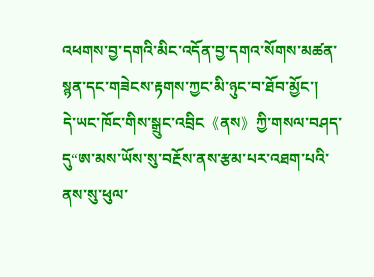འཕགས་བྱ་དགའི་མིང་འདོན་བྱ་དགའ་སོགས་མཚན་སྙན་དང་གཟེངས་རྟགས་ཀྱང་མི་ཉུང་བ་ཐོབ་མྱོང་།
དེ་ཡང་ཁོང་གིས་སྒྲུང་འབྲིང《ནས》ཀྱི་གསལ་བཤད་དུ“ཨ་མས་ཡོས་སུ་བརྔོས་ནས་རྩམ་པར་འཐག་པའི་ནས་སུ་ཕུལ་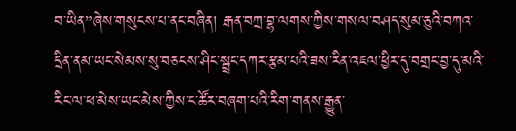བ་ཡིན”ཞེས་གསུངས་པ་ནང་བཞིན། རྒན་བཀྲ་བྷ་ལགས་ཀྱིས་གསལ་བཤད་སུམ་ཅུའི་བཀའ་དྲིན་ནམ་ཡང་སེམས་སུ་བཅངས་ཤིང་སྦྲང་དཀར་རྩམ་པའི་ཟས་རིན་འཇལ་ཕྱིར་དུ་བགྲང་བྱ་དུ་མའི་རིང་ལ་ཕ་མེས་ཡང་མེས་ཀྱིས་ང་ཚོར་བཞག་པའི་རིག་གནས་རྒྱུན་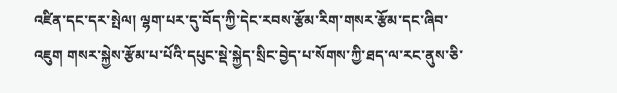འཛིན་དང་དར་སྤེལ། ལྷག་པར་དུ་བོད་ཀྱི་དེང་རབས་རྩོམ་རིག་གསར་རྩོམ་དང་ཞིབ་འཇུག གསར་སྐྱེས་རྩོམ་པ་པོའི་དཔུང་སྡེ་སྐྱེད་སྲིང་བྱེད་པ་སོགས་ཀྱི་ཐད་ལ་རང་ནུས་ཅི་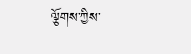ལྕོགས་ཀྱིས་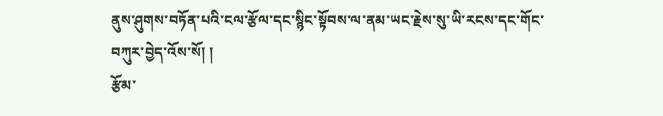ནུས་ཤུགས་བཏོན་པའི་ངལ་རྩོལ་དང་སྙིང་སྟོབས་ལ་ནམ་ཡང་རྗེས་སུ་ཡི་རངས་དང་གོང་བཀུར་བྱེད་འོས་སོ། །
རྩོམ་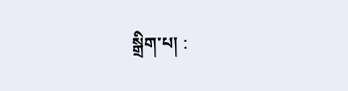སྒྲིག་པ། :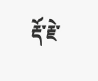རྡོ་རྗེ་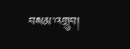བསམ་འགྲུབ།